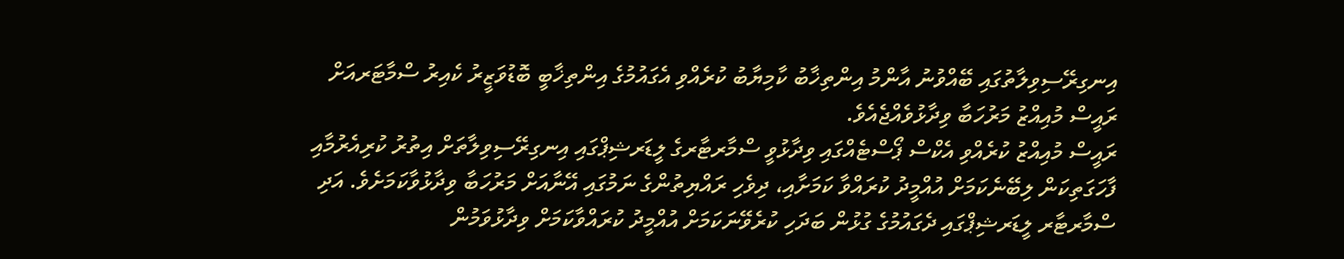އިނގިރޭސިވިލާތުގައި ބޭއްވުނު އާންމު އިންތިޚާބު ކާމިޔާބު ކުރެއްވި އެގައުމުގެ އިންތިޚާބީ ބޮޑުވަޒީރު ކެއިރު ސްމާޓަރއަށް ރައީސް މުއިއްޒު މަރުހަބާ ވިދާޅުވެއްޖެއެވެ.
ރައީސް މުއިއްޒު ކުރެއްވި އެކްސް ޕޯސްޓެއްގައި ވިދާޅުވީ ސްމާރޓާރގެ ލީޑަރޝިޕްގައި އިނގިރޭސިވިލާތަށް އިތުރު ކުރިއެރުމާއި ފާހަގަތިކަން ލިބޭނެކަމަށް އުއްމީދު ކުރައްވާ ކަމަށާއި، ދިވެހި ރައްޔިތުންގެ ނަމުގައި އޭނާއަށް މަރުހަބާ ވިދާޅުވާކަމަށެވެ. އަދި ސްމާރޓާރ ލީޑަރޝިޕްގައި ދެގައުމުގެ ގުޅުން ބަދަހި ކުރެވޭނަކަމަށް އުއްމީދު ކުރައްވާކަމަށް ވިދާޅުވަމުން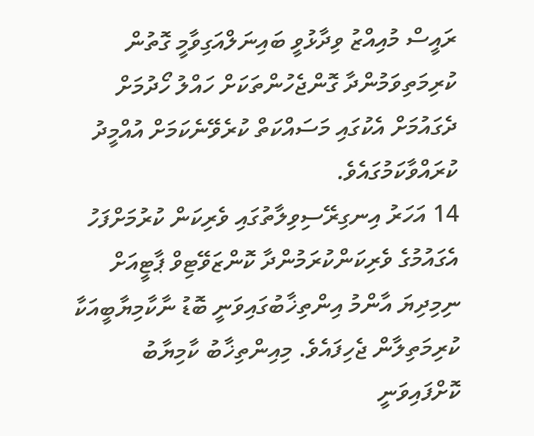ރައީސް މުއިއްޒު ވިދާޅުވީ ބައިނަލްއަގިވާމީ ގޮތުން ކުރިމަތިވަމުންދާ ގޮންޖެހުންތަކަށް ހައްލު ހޯދުމަށް ދެގައުމަށް އެކުގައި މަސައްކަތް ކުރެވޭނެކަމަށް އުއްމީދު ކުރައްވާކަމުގައެވެ.
14 އަހަރު އިނގިރޭސިވިލާތުގައި ވެރިކަން ކުރުމަށްފަހު އެގައުމުގެ ވެރިކަންކުރަމުންދާ ކޮންޒަވޭޓިވް ޕާޓީއަށް ނިމިދިޔަ އާންމު އިންތިޚާބުގައިވަނީ ބޮޑު ނާކާމިޔާބީއަކާ ކުރިމަތިލާން ޖެހިފައެވެ. މިއިންތިޚާބު ކާމިޔާބު ކޮށްފައިވަނީ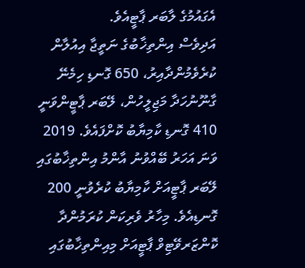އެގައުމުގެ ލާބަރ ޕާޓީއެވެ.
އަދިވެސް އިންތިޚާބުގެ ނަތީޖާ އިއުލާން ކުރެވެމުންދާއިރު، 650 ގޮނޑި ހިމެނޭ ގާނޫނުހަދާ މަޖިލީހުން، ލޭބަރ ޕާޓީންވަނީ 410 ގޮނޑި ކާމިޔާބު ކޮށްފައެވެ. 2019 ވަނަ އަހަރު ބޭއްވުނު އާންމު އިންތިޚާބުގައި ލޭބަރ ޕާޓީއަށް ކާމިޔާބު ކުރެވުނީ 200 ގޮނޑިއެވެ. މިހާރު ވެރިކަން ކުރަމުންދާ ކޮންޒަރވޭޓިވް ޕާޓީއަށް މިއިންތިޚާބުގައި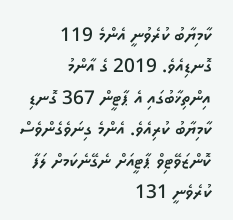ކާމިޔާބު ކުރެވުނީ އެންމެ 119 ގޮނޑިއެވެ. 2019 ގެ އާންމު އިންތިޚާބުގައި އެ ޕާޓީން 367 ގޮނޑި ކާމިޔާބު ކުރިއެވެ. އެންމެ ގިނަވެގެންވެސް ކޮންޒަވޭޓިވް ޕާޓީއަށް ނެގޭނެކަމށް ލަފާ ކުރެވެނީ 131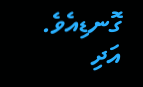ގޮނޑިއެވެ. އަދި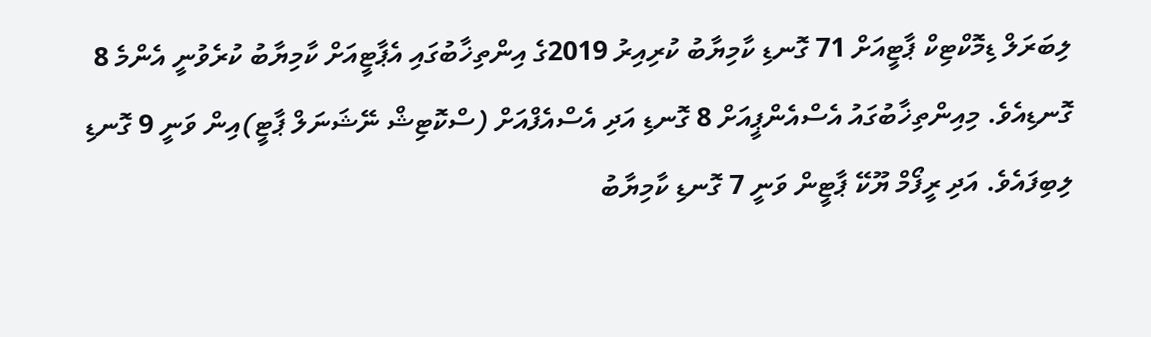ލިބަރަލް ޑިމޮކްޓިކް ޕާޓީއަށް 71 ގޮނޑި ކާމިޔާބު ކުރިއިރު 2019ގެ އިންތިޚާބުގައި އެޕާޓީއަށް ކާމިޔާބު ކުރެވުނީ އެންމެ 8 ގޮނޑިއެވެ. މިއިންތިޚާބުގައު އެސްއެންޕީއަށް 8 ގޮނޑި އަދި އެސްއެފްއަށް (ސްކޮޓިޝް ނޭޝަނަލް ޕާޓީ)އިން ވަނީ 9 ގޮނޑި ލިބިފައެވެ. އަދި ރީފޯމް ޔޫކޭ ޕާޓީން ވަނީ 7 ގޮނޑި ކާމިޔާބު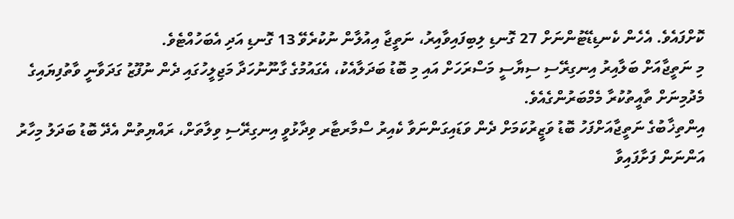ކޮށްފައެވެ. އެހެން ކެނޑިޑޭޓުންނަށް 27 ގޮނޑި ލިބިފައިވާއިރު، ނަތީޖާ އިއުލާން ނުކުރެވޭ 13 ގޮނޑި އަދި އެބަހުއްޓެވެ.
މި ނަތީޖާއަށް ބަލާއިރު އިނގިރޭސި ސިޔާސީ މަސްރަހަށް އައި މި ބޮޑު ބަދަލާއެކު، އެގައުމުގެ ގާނޫނުހަދާ މަޖިލީހުގައި ދެން ނުފޫޒު ގަދަވާނީ ވާތުފިޔައިގެ މެދުމިނަށް ތާއީތުކުރާ މެމްބަރުންގެއެވެ.
އިންތިޚާބުގެ ނަތީޖާއަށްފަހު ބޮޑު ވަޒީރުކަމަށް ދެން ވަޑައިގަންނަވާ ކެއިރު ސްމާރޓާރ ވިދާޅުވީ އިނގިރޭސި ވިލާތަށް، ރައްޔިތުން އެދޭ ބޮޑު ބަދަލު މިހާރު އަންނަން ފަށާފައިވާ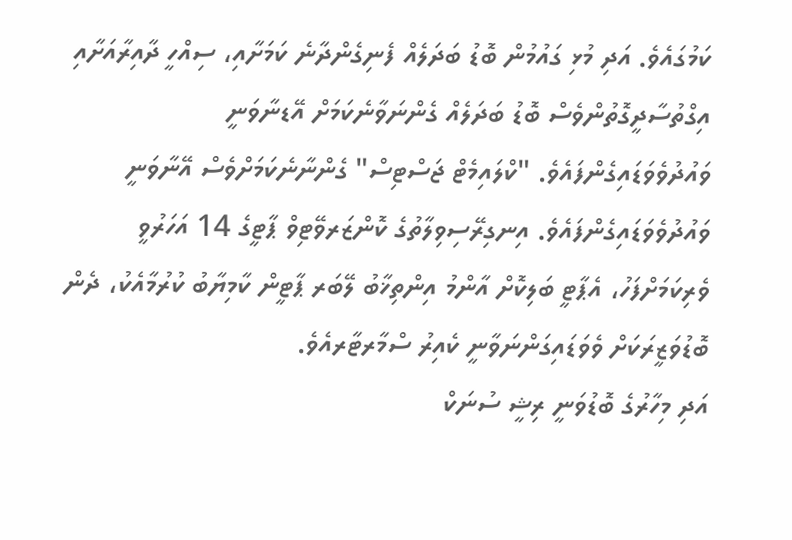ކަމުގައެވެ. އަދި މުޅި ގައުމުން ބޮޑު ބަދަލެއް ފެނިގެންދާނެ ކަމަށާއި، ސިއްހީ ދާއިރާއަށާއި އިގްތުސާދީގޮތުންވެސް ބޮޑު ބަދަލެއް ގެންނަވާނެކަމަށް އޭޑނާވަނީ ވައުދުވެވަޑައިގެންފައެވެ. "ކްލައިމެޓް ޖަސްޓިސް" ގެންނާނެކަމަށްވެސް އޭނާވަނީ ވައުދުވެވަޑައިގެންފައެވެ. އިނގިރޭސިވިލާތުގެ ކޮންޒަރވޭޓިވް ޕާޓީގެ 14 އަހަރުވީ ވެރިކަމަށްފަހު، އެޕާޓީ ބަލިކޮށް އާންމު އިންތިޚާބު ލޭބަރ ޕާޓީން ކާމިޔާބު ކުރުމާއެކު، ދެން ބޮޑުވަޒީރަކަށް ވެވަޑައިގަންނަވާނީ ކެއިރު ސްމާރޓާރއެވެ.
އަދި މިހާރުގެ ބޮޑުވަނީ ރިޝީ ސުނަކް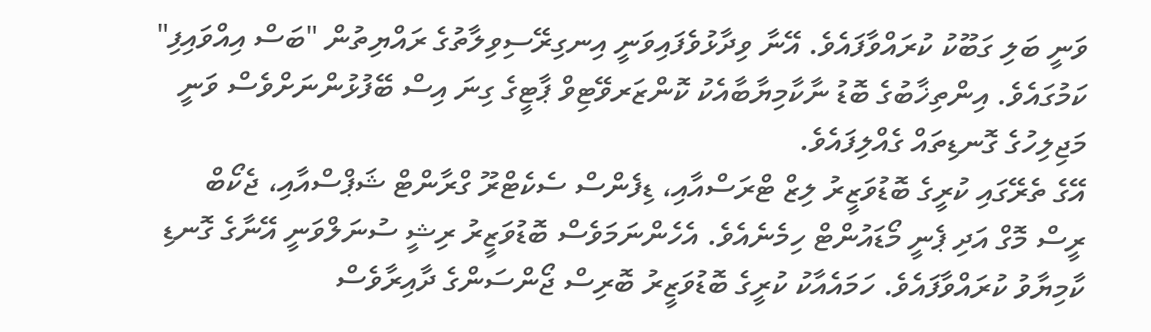ވަނީ ބަލި ގަބޫކު ކުރައްވާފައެވެ. އޭނާ ވިދާޅުވެފައިވަނީ އިނގިރޭސިވިލާތުގެ ރައްޔިތުން "ބަސް އިއްވައިފި" ކަމުގައެވެ. އިންތިޚާބުގެ ބޮޑު ނާކާމިޔާބާއެކު ކޮންޒަރވޭޓިވް ޕާޓީގެ ގިނަ އިސް ބޭފުޅުންނަށްވެސް ވަނީ މަޖިލިހުގެ ގޮނޑިތައް ގެއްލިފައެވެ.
އޭގެ ތެރޭގައި ކުރީގެ ބޮޑުވަޒީރު ލިޒް ޓްރަސްއާއި، ޑިފެންސް ސެކެޓްރޫ ގްރާންޓް ޝަޕްސްއާއި، ޖެކޯބް ރީސް މޮގް އަދި ޕެނީ މޯޑައުންޓް ހިމެނެއެވެ. އެހެންނަމަވެސް ބޮޑުވަޒީރު ރިޝީ ސުނަލްވަނީ އޭނާގެ ގޮނޑި ކާމިޔާވު ކުރައްވާފައެވެ. ހަމައެއާކު ކުރީގެ ބޮޑުވަޒީރު ބޮރިސް ޖޯންސަންގެ ދާއިރާވެސް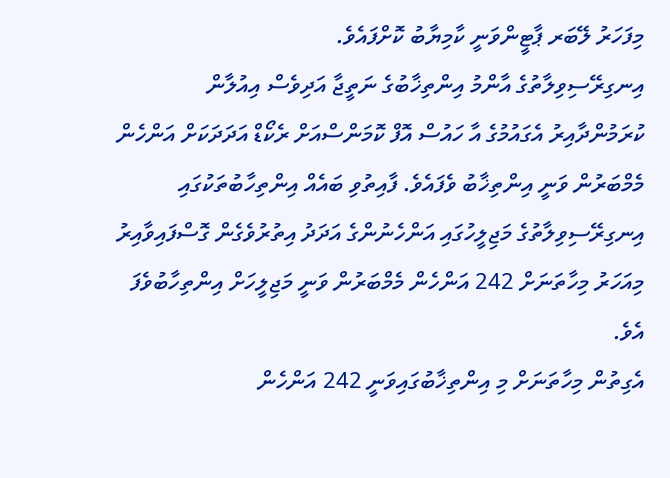މިފަހަރު ލޭބަރ ޕާޓީންވަނީ ކާމިޔާބު ކޮށްފައެވެ.
އިނގިރޭސިވިލާތުގެ އާންމު އިންތިޚާބުގެ ނަތީޖާ އަދިވެސް އިއުލާން ކުރަމުންދާއިރު އެގައުމުގެ އާ ހައުސް އޮފް ކޮމަންސްއަށް ރެކޯޑް އަދަދަކަށް އަންހެން މެމްބަރުން ވަނީ އިންތިޚާބު ވެފައެވެ. ފާއިތުވި ބައެއް އިންތިހާބުތަކުގައި އިނގިރޭސިވިލާތުގެ މަޖިލީހުގައި އަންހެނުންގެ އަދަދު އިތުރުވެގެން ގޮސްފައިވާއިރު މިއަހަރު މިހާތަނަށް 242 އަންހެން މެމްބަރުން ވަނީ މަޖިލީހަށް އިންތިހާބުވެފަ އެވެ.
އެގިތުން މިހާތަނަށް މި އިންތިޚާބުގައިވަނީ 242 އަންހެން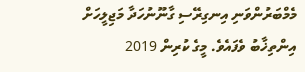މެމްބަރުންވަނި އިނގިރޭސި ގާނޫނުހަދާ މަޖިލީހަށް އިންތިޚާބު ވެފައެވެ. މީގެ ކުރިން 2019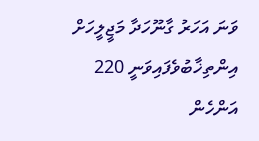ވަނަ އަހަރު ގާނޫހަދާ މަޖީލީހަށް އިންތިޚާބުވެފައިވަނީ 220 އަންހެން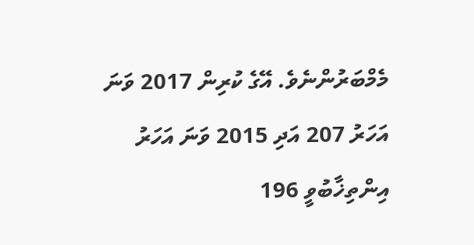މެމްބަރުންނެވެ. އޭގެ ކުރިން 2017 ވަނަ އަހަރު 207 އަދި 2015 ވަނަ އަހަރު އިންތިޚާބުވީ 196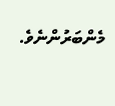މެންބަރުންނެވެ.